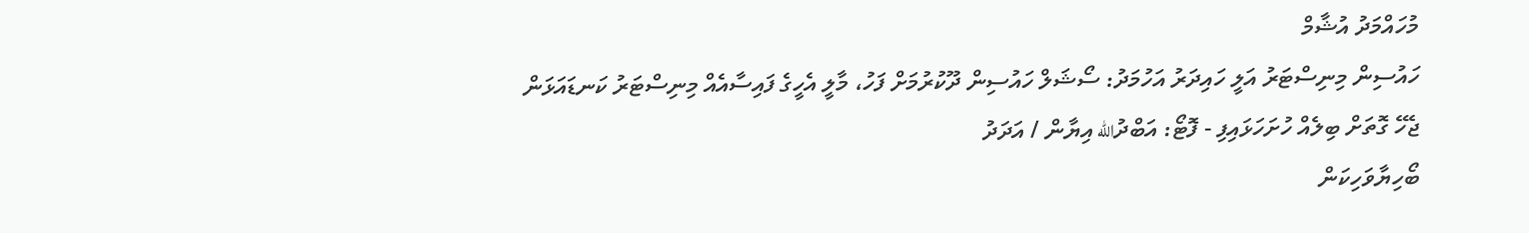މުހައްމަދު އުޝާމް
ހައުސިން މިނިސްޓަރު އަލީ ހައިދަރު އަހުމަދު: ސޯޝަލް ހައުސިން ދޫކުރުމަށް ފަހު، މާލީ އެހީގެ ފައިސާއެއް މިނިސްޓަރު ކަނޑައަޅަން ޖެހޭ ގޮތަށް ބިލެއް ހުށަހަޅައިފި - ފޮޓޯ: އަބްދުالله އިޔާން / އަދަދު
ބޯހިޔާވަހިކަން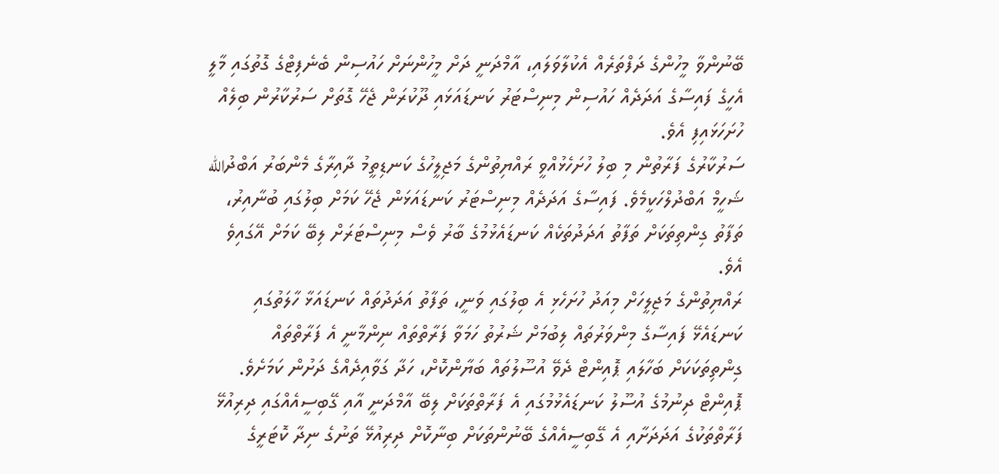ބޭނުންވާ މީހުންގެ ދަފްތަރެއް އެކުލާވަލައި، އާމްދަނީ ދަށް މީހުންނަށް ހައުސިން ބެނެފިޓްގެ ގޮތުގައި މާލީ އެހީގެ ފައިސާގެ އަދަދެއް ހައުސިން މިނިސްޓަރު ކަނޑައަޅައި ދޫކުރަން ޖެހޭ ގޮތަށް ސަރުކާރުން ބިލެއް ހުށަހަޅައިފި އެވެ.
ސަރުކާރުގެ ފަރާތުން މި ބިލު ހުށަހެޅުއްވީ ރައްޔިތުންގެ މަޖިލީހުގެ ކަނޑިތީމު ދާއިރާގެ މެންބަރު އަބްދުالله ޝަހީމް އަބްދުލްހަކީމެވެ. ފައިސާގެ އަދަދެއް މިނިސްޓަރު ކަނޑައަޅަން ޖެހޭ ކަމަށް ބިލުގައި ބުނާއިރު، ތަފާތު ގިންތިތަކަށް ތަފާތު އަދަދުތަކެއް ކަނޑައެޅުމުގެ ބާރު ވެސް މިނިސްޓަރަށް ލިބޭ ކަމަށް އޭގައިވެ އެވެ.
ރައްޔިތުންގެ މަޖިލީހަށް މިއަދު ހުށަހެޅި އެ ބިލުގައި ވަނީ، ތަފާތު އަދަދުތައް ކަނޑައަޅާ ހާލަތުގައި ކަނޑައެޅޭ ފައިސާގެ މިންވަރުތައް ލިބުމަށް ޝަރުތު ހަމަވާ ފަރާތްތައް ނިންމާނީ އެ ފަރާތްތައް ގިންތިތަކަކަށް ބަހާލައި ޕޮއިންޓް ދެވޭ އުސޫލުތައް ބަޔާންކޮށް، ހަދާ ގަވާއިދެއްގެ ދަށުން ކަމަށެވެ.
ޕޮއިންޓް ދިނުމުގެ އުސޫލު ކަނޑައެޅުމުގައި އެ ފަރާތްތަކަށް ލިބޭ އާމްދަނީ އާއި ގޭބިސީއެއްގައި ދިރިއުޅޭ ފަރާތްތަކުގެ އަދަދަށާއި އެ ގޭބިސީއެއްގެ ބޭނުންތަކަށް ބިނާކޮށް ދިރިއުޅޭ ތަނުގެ ނިދާ ކޮޓަރީގެ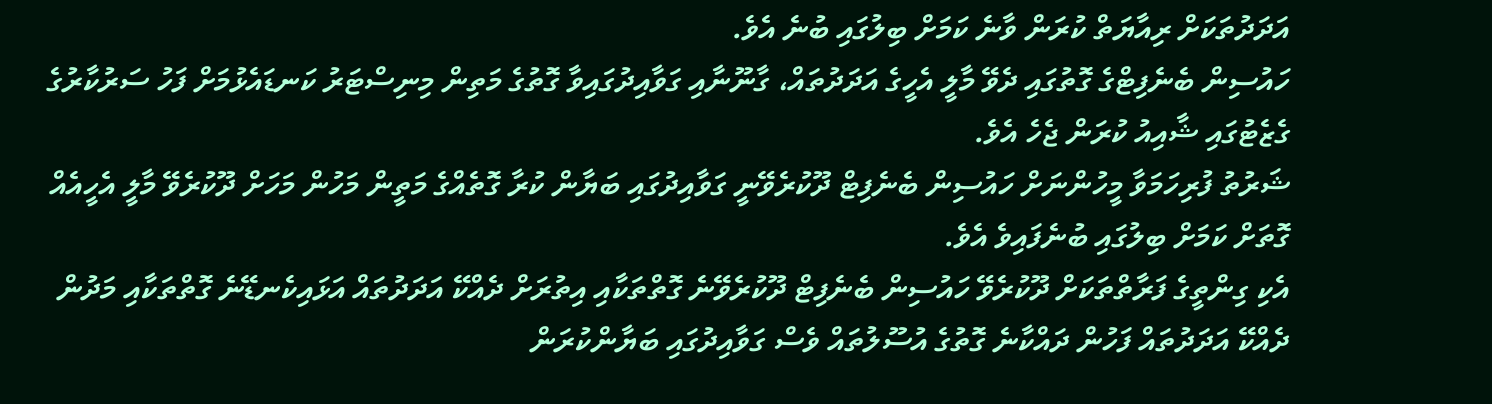އަދަދުތަކަށް ރިއާޔަތް ކުރަން ވާނެ ކަމަށް ބިލުގައި ބުނެ އެވެ.
ހައުސިން ބެނެފިޓްގެ ގޮތުގައި ދެވޭ މާލީ އެހީގެ އަދަދުތައް، ގާނޫނާއި ގަވާއިދުގައިވާ ގޮތުގެ މަތިން މިނިސްޓަރު ކަނޑައެޅުމަށް ފަހު ސަރުކާރުގެ ގެޒެޓުގައި ޝާއިއު ކުރަން ޖެހެ އެވެ.
ޝަރުތު ފުރިހަމަވާ މީހުންނަށް ހައުސިން ބެނެފިޓް ދޫކުރެވޭނީ ގަވާއިދުގައި ބަޔާން ކުރާ ގޮތެއްގެ މަތީން މަހުން މަހަށް ދޫކުރެވޭ މާލީ އެހީއެއް ގޮތަށް ކަމަށް ބިލުގައި ބުނެފައިވެ އެވެ.
އެކި ގިންތީގެ ފަރާތްތަކަށް ދޫކުރެވޭ ހައުސިން ބެނެފިޓް ދޫކުރެވޭނެ ގޮތްތަކާއި އިތުރަށް ދެއްކޭ އަދަދުތައް އަޅައިކެނޑޭނެ ގޮތްތަކާއި މަދުން ދެއްކޭ އަދަދުތައް ފަހުން ދައްކާނެ ގޮތުގެ އުސޫލުތައް ވެސް ގަވާއިދުގައި ބަޔާންކުރަން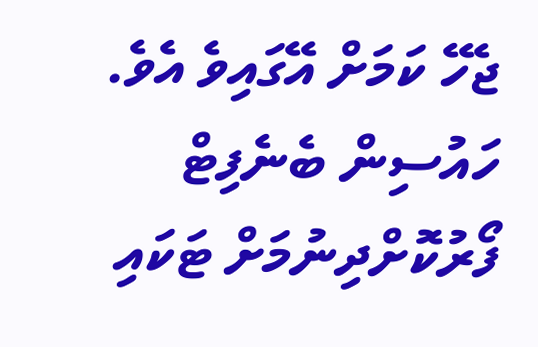ޖެހޭ ކަމަށް އޭގައިވެ އެވެ.
ހައުސިން ބެނެފިޓް ފޯރުކޮށްދިނުމަށް ޓަކައި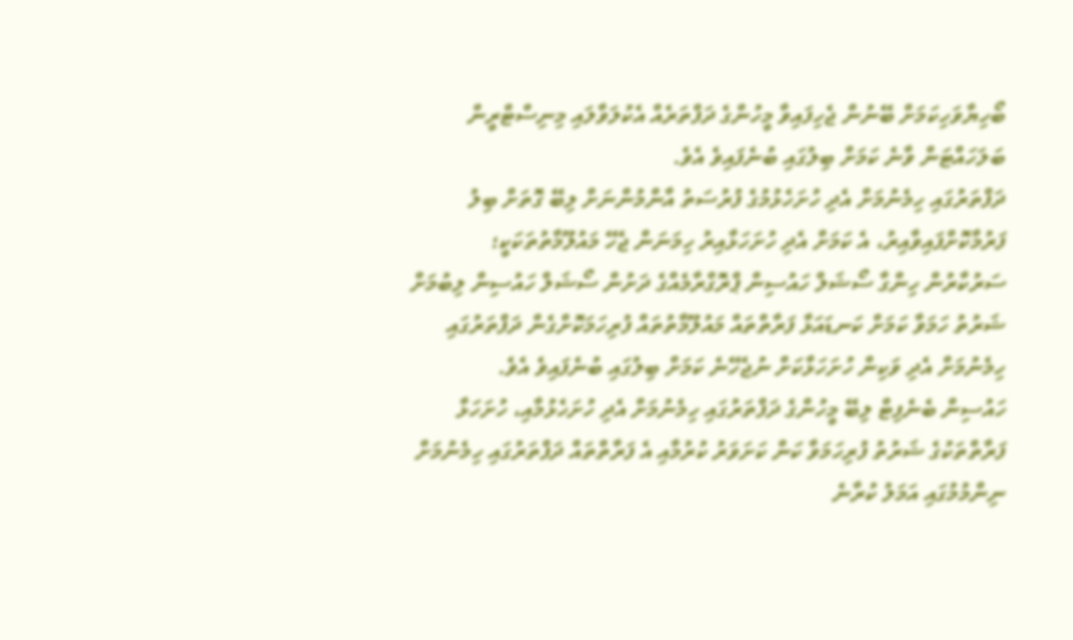ބޯހިޔާވަހިކަމަށް ބޭނުން ޖެހިފައިވާ މީހުންގެ ދަފްތަރެއް އެކުލަވާލައި މިނިސްޓްރީން ބަލަހައްޓަން ވާނެ ކަމަށް ބިލުގައި ބުނެފައިވެ އެވެ.
ދަފްތަރުގައި ހިމެނުމަށް އެދި ހުށަހެޅުމުގެ ފުރުސަތު އާންމުންނަށް ލިބޭ ގޮތަށް ބިލު ފަރުމާކޮށްފައިވާއިރު، އެ ކަމަށް އެދި ހުށަހަޅާއިރު ހިމަނަން ޖެހޭ މައުލޫމާތުތަކަކީ؛
ސަރުކާރުން ހިންގާ ސޯޝަލް ހައުސިން ޕްރޮގްރާމެއްގެ ދަށުން ސޯޝަލް ހައުސިން ލިބުމަށް ޝަރުތު ހަމަވާ ކަމަށް ކަނޑައަޅާ ފަރާތްތައް މައުލޫމާތުތައް ފުރިހަމަކޮށްގެން ދަފްތަރުގައި ހިމެނުމަށް އެދި ވަކިން ހުށަހަޅާކަށް ނުޖެހޭނެ ކަމަށް ބިލުގައި ބުނެފައިވެ އެވެ.
ހައުސިން ބެނެފިޓް ލިބޭ މީހުންގެ ދަފްތަރުގައި ހިމެނުމަށް އެދި ހުށަހެޅުމާއި، ހުށަހަޅާ ފަރާތްތަކުގެ ޝަރުތު ފުރިހަމަވާ ކަން ކަށަވަރު ކުރުމާއި އެ ފަރާތްތައް ދަފްތަރުގައި ހިމެނުމަށް ނިންމުމުގައި އަމަލު ކުރާނެ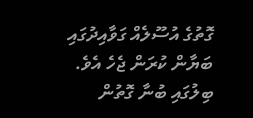ގޮތުގެ އުސޫލެއް ގަވާއިދުގައި ބަޔާން ކުރަން ޖެހެ އެވެ.
ބިލުގައި ބުނާ ގޮތުން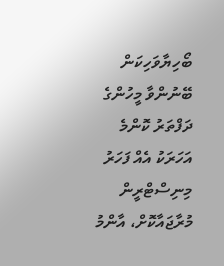ބޯހިޔާވަހިކަން ބޭނުންވާ މީހުންގެ ދަފްތަރު ކޮންމެ އަހަރަކު އެއް ފަހަރު މިނިސްޓްރީން މުރާޖައާކޮށް، އާންމު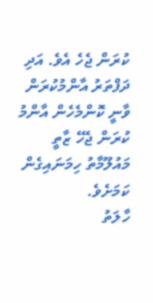ކުރަން ޖެހެ އެވެ. އަދި ދަފްތަރު އާންމުކުރަން ވާނީ ކޮންމެހެން އާންމު ކުރަން ޖެހޭ ޒާތީ މައުލޫމާތު ހިމަނައިގެން ކަމަށެވެ.
ހާލަތު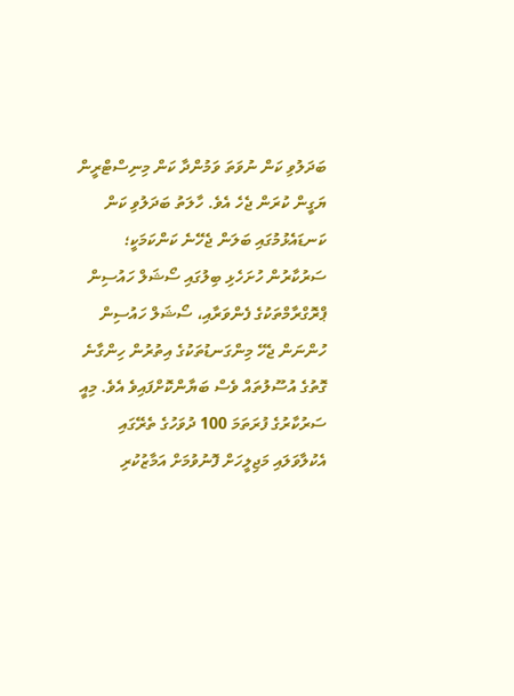ބަދަލުވި ކަން ނުވަތަ ވަމުންދާ ކަން މިނިސްޓްރީން ޔަގީން ކުރަން ޖެހެ އެވެ. ހާލަތު ބަދަލުވި ކަން ކަނޑައެޅުމުގައި ބަލަން ޖެހޭނެ ކަންކަމަކީ؛
ސަރުކާރުން ހުށަހެޅި ބިލުގައި ސޯޝަލް ހައުސިން ޕްރޮގްރާމްތަކުގެ ފެންވަރާއި، ސޯޝަލް ހައުސިން ހުންނަން ޖެހޭ މިންގަނޑުތަކުގެ އިތުރުން ހިންގާނެ ގޮތުގެ އުސޫލުތައް ވެސް ބަޔާންކޮށްފައިވެ އެވެ. މިއީ ސަރުކާރުގެ ފުރަތަމަ 100 ދުވަހުގެ ތެރޭގައި އެކުލާވަލައި މަޖިލީހަށް ފޮނުވުމަށް އަމާޒުކުރި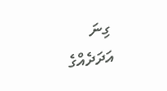ގިނަ އަދަދެއްގެ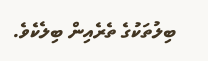ބިލުތަކުގެ ތެރެއިން ބިލެކެވެ.